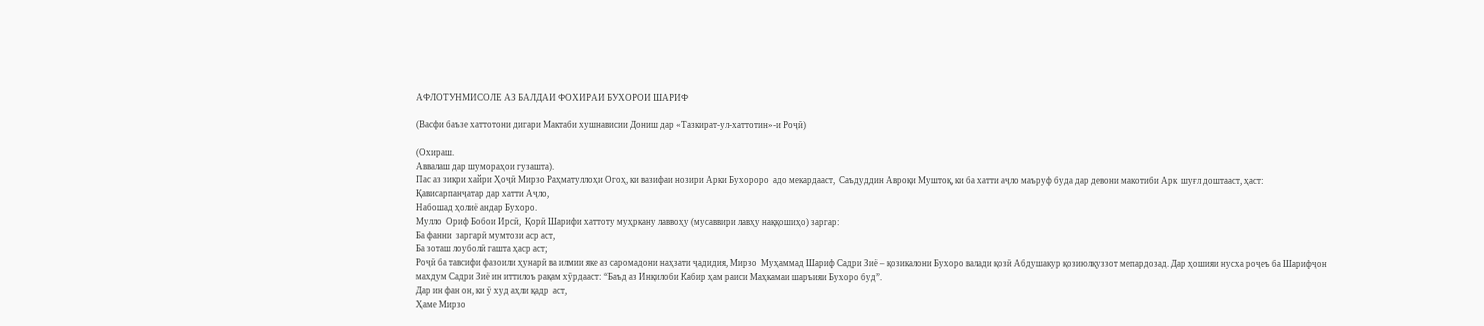АФЛОТУНМИСОЛЕ АЗ БАЛДАИ ФОХИРАИ БУХОРОИ ШАРИФ

(Васфи баъзе хаттотони дигари Мактаби хушнависии Дониш дар «Тазкират-ул-хаттотин»-и Роҷӣ)

(Охираш.
Аввалаш дар шумораҳои гузашта).
Пас аз зикри хайри Ҳоҷӣ Мирзо Раҳматуллоҳи Огоҳ, ки вазифаи нозири Арки Бухороро  адо мекардааст,  Саъдуддин Авроқи Муштоқ, ки ба хатти аҷло маъруф буда дар девони макотиби Арк  шуғл доштааст, ҳаст:
Қависарпанҷатар дар хатти Аҷло,
Набошад ҳолиё андар Бухоро.
Мулло  Ориф Бобои Ирсӣ,  Қорӣ Шарифи хаттоту муҳркану лаввоҳу (мусаввири лавҳу наққошиҳо) заргар:
Ба фанни  заргарӣ мумтози аср аст,
Ба зоташ лоуболӣ гашта ҳаср аст;
Роҷӣ ба тавсифи фазоили ҳунарӣ ва илмии яке аз саромадони наҳзати ҷадидия, Мирзо  Муҳаммад Шариф Садри Зиё – қозикалони Бухоро валади қозӣ Абдушакур қозиюлқуззот мепардозад. Дар ҳошияи нусха роҷеъ ба Шарифҷон махдум Садри Зиё ин иттилоъ рақам хӯрдааст: “Баъд аз Инқилоби Кабир ҳам раиси Маҳкамаи шаръияи Бухоро буд”.
Дар ин фан он, ки ӯ худ аҳли қадр  аст,
Ҳаме Мирзо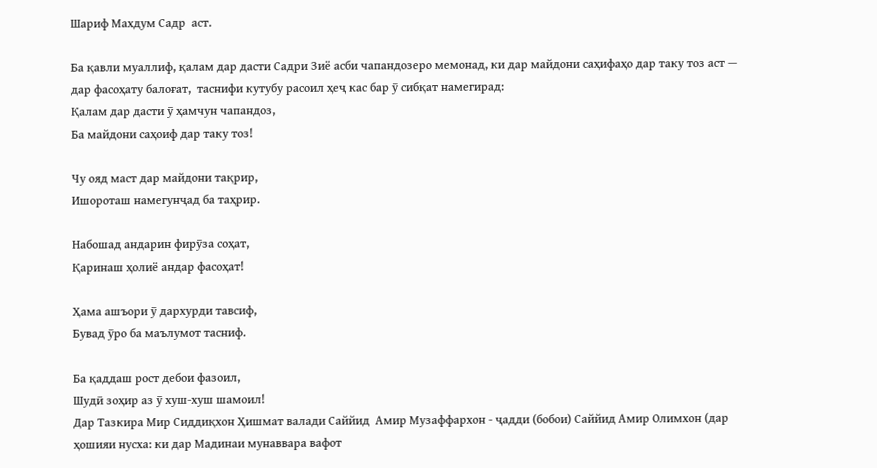Шариф Махдум Садр  аст.

Ба қавли муаллиф, қалам дар дасти Садри Зиё асби чапандозеро мемонад, ки дар майдони саҳифаҳо дар таку тоз аст — дар фасоҳату балоғат,  таснифи кутубу расоил ҳеҷ кас бар ӯ сибқат намегирад:
Қалам дар дасти ӯ ҳамчун чапандоз,
Ба майдони саҳоиф дар таку тоз!

Чу ояд маст дар майдони тақрир,
Ишороташ намегунҷад ба таҳрир.

Набошад андарин фирӯза соҳат,
Қаринаш ҳолиё андар фасоҳат!

Ҳама ашъори ӯ дархурди тавсиф,
Бувад ӯро ба маълумот тасниф.

Ба қаддаш рост дебои фазоил,
Шудӣ зоҳир аз ӯ хуш-хуш шамоил!
Дар Тазкира Мир Сиддиқхон Ҳишмат валади Саййид  Амир Музаффархон - ҷадди (бобои) Саййид Амир Олимхон (дар ҳошияи нусха: ки дар Мадинаи мунаввара вафот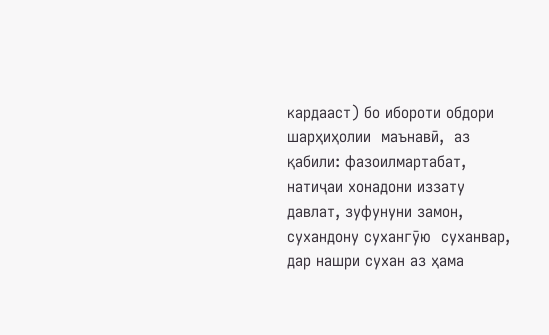кардааст) бо ибороти обдори  шарҳиҳолии  маънавӣ,  аз қабили: фазоилмартабат, натиҷаи хонадони иззату давлат, зуфунуни замон,  сухандону сухангӯю  суханвар,  дар нашри сухан аз ҳама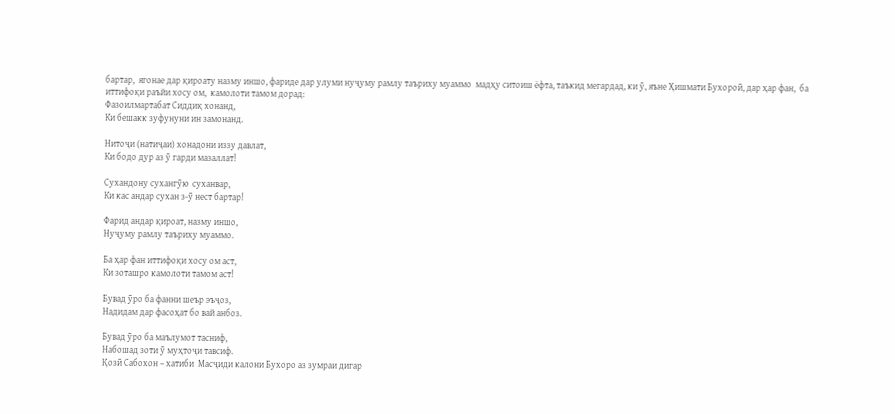бартар,  ягонае дар қироату назму иншо, фариде дар улуми нуҷуму рамлу таъриху муаммо  мадҳу ситоиш ёфта, таъкид мегардад, ки ӯ, яъне Ҳишмати Бухороӣ, дар ҳар фан,  ба иттифоқи раъйи хосу ом,  камолоти тамом дорад:
Фазоилмартабат Сиддиқ хонанд,
Ки бешакк зуфунуни ин замонанд.

Нитоҷи (натиҷаи) хонадони иззу давлат,
Ки бодо дур аз ӯ гарди мазаллат!

Сухандону сухангӯю  суханвар,
Ки кас андар сухан з-ӯ нест бартар!

Фарид андар қироат, назму иншо,
Нуҷуму рамлу таъриху муаммо.

Ба ҳар фан иттифоқи хосу ом аст,
Ки зоташро камолоти тамом аст!

Бувад ӯро ба фанни шеър эъҷоз,
Надидам дар фасоҳат бо вай анбоз.

Бувад ӯро ба маълумот тасниф,
Набошад зоти ӯ муҳтоҷи тавсиф.
Қозӣ Сабохон – хатиби  Масҷиди калони Бухоро аз зумраи дигар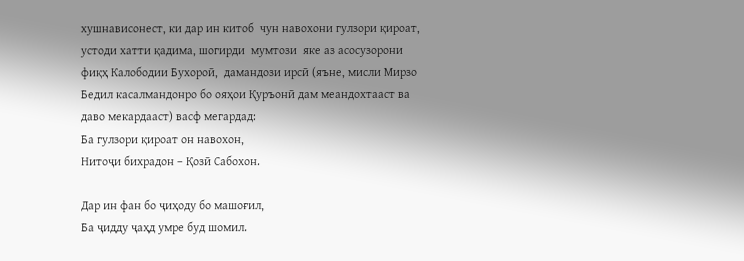хушнависонест, ки дар ин китоб  чун навохони гулзори қироат, устоди хатти қадима, шогирди  мумтози  яке аз асосузорони фиқҳ Калободии Бухороӣ,  дамандози ирсӣ (яъне, мисли Мирзо Бедил касалмандонро бо ояҳои Қуръонӣ дам меандохтааст ва даво мекардааст) васф мегардад:
Ба гулзори қироат он навохон,
Нитоҷи бихрадон – Қозӣ Сабохон.

Дар ин фан бо ҷиҳоду бо машоғил,
Ба ҷидду ҷаҳд умре буд шомил.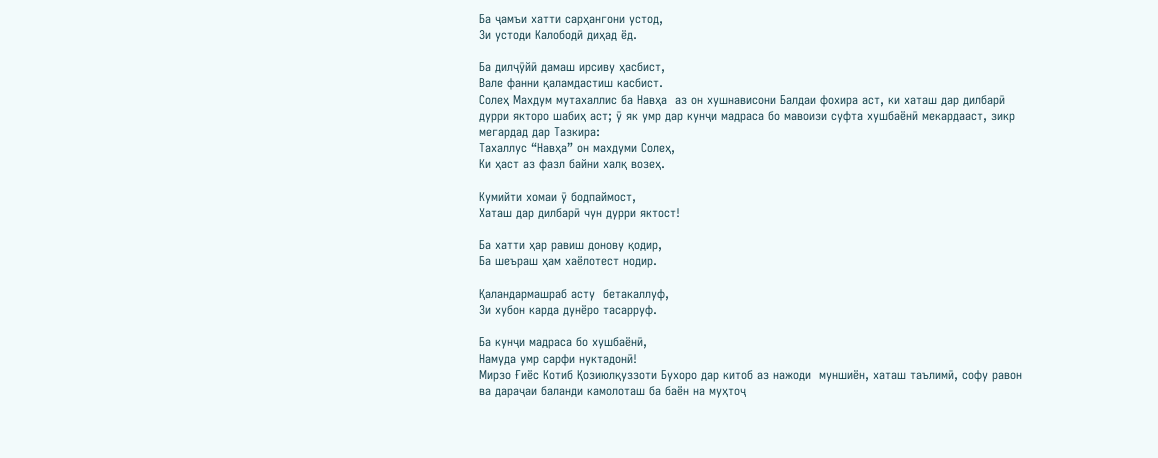Ба ҷамъи хатти сарҳангони устод,
Зи устоди Калободӣ диҳад ёд.

Ба дилҷӯйӣ дамаш ирсиву ҳасбист,
Вале фанни қаламдастиш касбист.
Солеҳ Махдум мутахаллис ба Навҳа  аз он хушнависони Балдаи фохира аст, ки хаташ дар дилбарӣ дурри якторо шабиҳ аст; ӯ як умр дар кунҷи мадраса бо мавоизи суфта хушбаёнӣ мекардааст, зикр мегардад дар Тазкира:
Тахаллус “Навҳа” он махдуми Солеҳ,
Ки ҳаст аз фазл байни халқ возеҳ.

Кумийти хомаи ӯ бодпаймост,
Хаташ дар дилбарӣ чун дурри яктост!

Ба хатти ҳар равиш донову қодир,
Ба шеъраш ҳам хаёлотест нодир.

Қаландармашраб асту  бетакаллуф,
Зи хубон карда дунёро тасарруф.

Ба кунҷи мадраса бо хушбаёнӣ,
Намуда умр сарфи нуктадонӣ!
Мирзо Ғиёс Котиб Қозиюлқуззоти Бухоро дар китоб аз нажоди  муншиён, хаташ таълимӣ, софу равон ва дараҷаи баланди камолоташ ба баён на муҳтоҷ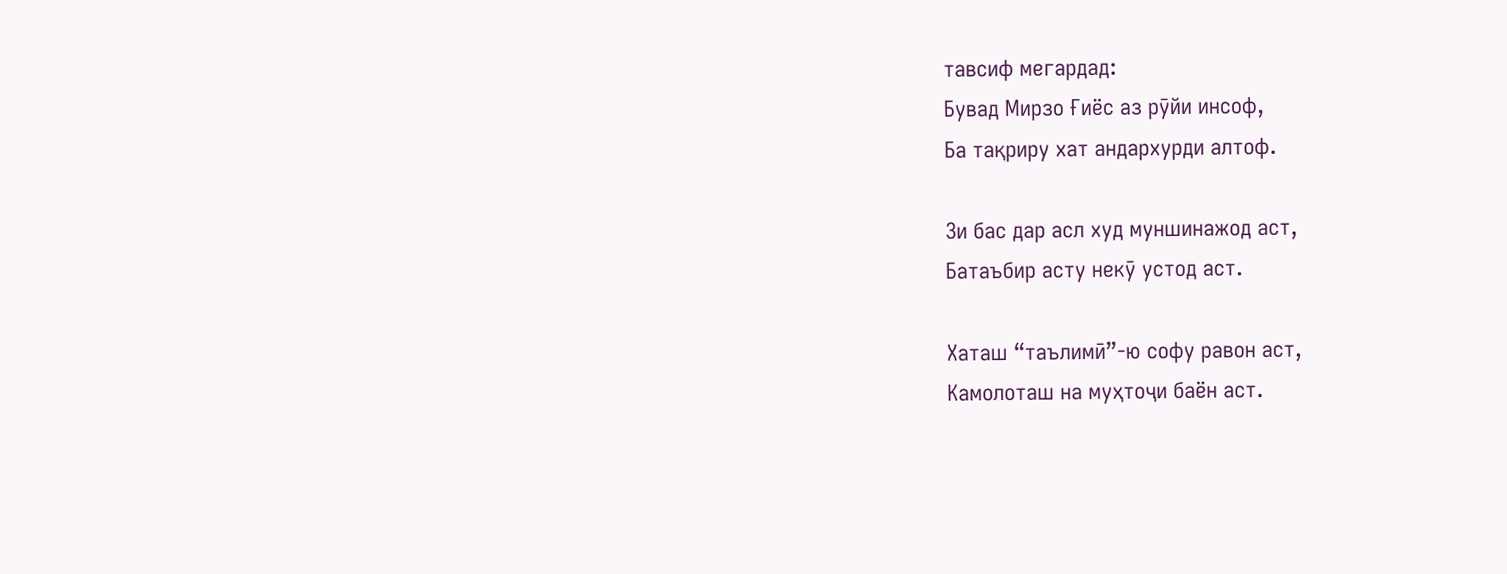тавсиф мегардад:
Бувад Мирзо Ғиёс аз рӯйи инсоф,
Ба тақриру хат андархурди алтоф.

Зи бас дар асл худ муншинажод аст,
Батаъбир асту некӯ устод аст.

Хаташ “таълимӣ”-ю софу равон аст,
Камолоташ на муҳтоҷи баён аст.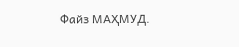Файз МАҲМУД.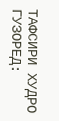ТАФСИРИ ХУДРО ГУЗОРЕД: